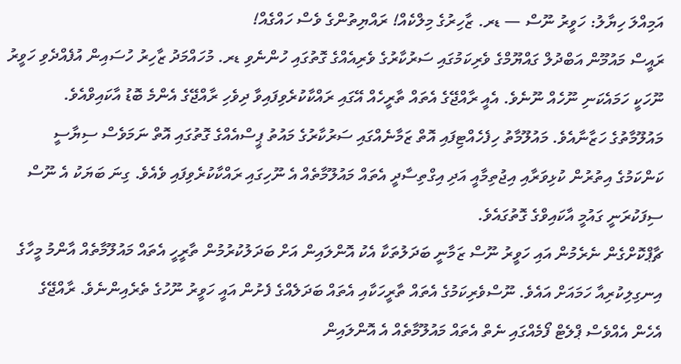އަމިއްލަ ހިޔާލު: ހަވީރު ނޫސް — ޑރ. ޒާހިރުގެ މިލްކެއް! ރައްޔިތުންގެ ވެސް ހައްގެއް!
ރައީސް މައުމޫން އަބްދުލް ގައްޔޫމްގެ ވެރިކަމުގައި ސަރުކާރުގެ ވެރިއެއްގެ ގޮތުގައި ހުންނެވި ޑރ. މުހައްމަދު ޒާހިރު ހުސައިން އުފެއްދެވި ހަވީރު ނޫހަކީ ހަމައެކަނި ނޫހެއް ނޫނެވެ. އެއީ ރާއްޖޭގެ އެތައް ތާރީހެއް އޭގައި ރައްކާކުރެވިފައިވާ ދިވެހި ރާއްޖޭގެ އެންމެ ބޮޑު އާކައިވްއެވެ. މައުލޫމާތުގެ ހަޒާނާއެވެ. މައުލޫމާތު ހިފެހެއްޓިފައި އޮތް ޒަމާނެއްގައި ސަރުކާރުގެ މައުތު ޕީސްއެއްގެ ގޮތުގައި އޮތް ނަމަވެސް ސިޔާސީ ކަންކަމުގެ އިތުރުން ކުޅިވަރާއި އިޖުތިމާއީ އަދި އިގްތިސާދީ އެތައް މައުލޫމާތެއް އެ ނޫހިގައި ރައްކާކުރެވިފައި ވެއެވެ. ގިނަ ބަޔަކު އެ ނޫސް ސިފަކުރަނީ ގައުމީ އާކައިވްގެ ގޮތުގައެވެ.
ޗާޕްކޮށްގެން ނެރެމުން އައި ހަވީރު ނޫސް ޒަމާނީ ބަދަލުތަކާ އެކު އޮންލައިން އަށް ބަދަލުކުރުމުން ތާރީހީ އެތައް މައުލޫމާތެއް އާންމު މީހާގެ އިނގިލިކުރިއާ ހަމައަށް އައެވެ. ނޫސްވެރިކަމުގެ އެތައް ތާރީހަކާއި އެތައް ބަދަލެއްގެ ފެށުން އައީ ހަވީރު ނޫހުގެ ތެރެއިންނެވެ. ރާއްޖޭގެ އެހެން އެއްވެސް ޕްލެޓް ފޯމެއްގައި ނެތް އެތައް މައުލޫމާތެއް އެ އޮންލައިން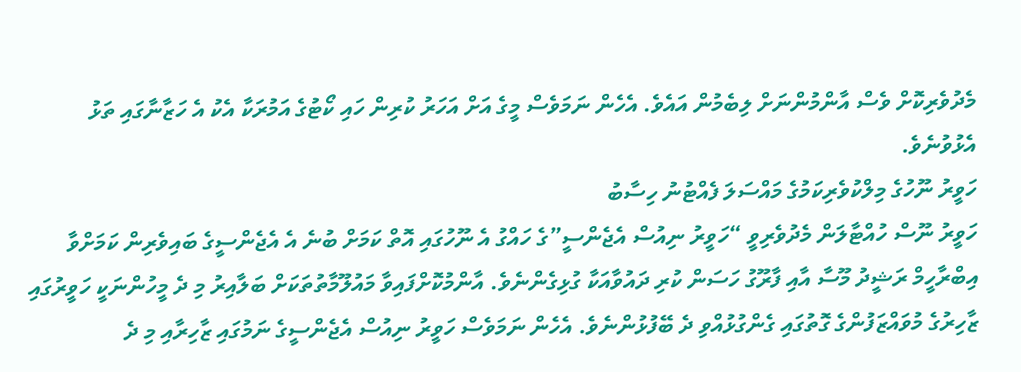މެދުވެރިކޮށް ވެސް އާންމުންނަށް ލިބެމުން އައެވެ. އެހެން ނަމަވެސް މީގެ އަށް އަހަރު ކުރިން ހައި ކޯޓުގެ އަމުރަކާ އެކު އެ ހަޒާނާގައި ތަޅު އެޅުވުނެވެ.
ހަވީރު ނޫހުގެ މިލްކުވެރިކަމުގެ މައްސަލަ ފެއްޓުނު ހިސާބު
ހަވީރު ނޫސް ހުއްޓާލަން މެދުވެރިވީ “ހަވީރު ނިއުސް އެޖެންސީ”ގެ ހައްގު އެ ނޫހުގައި އޮތް ކަމަށް ބުނެ އެ އެޖެންސީގެ ބައިވެރިން ކަމަށްވާ އިބްރާހީމް ރަޝީދު މޫސާ އާއި ފާރޫގު ހަސަން ކުރި ދައުވާއަކާ ގުޅިގެންނެވެ. އާންމުކޮށްފައިވާ މައުލޫމާތުތަކަށް ބަލާއިރު މި ދެ މީހުންނަކީ ހަވީރުގައި ޒާހިރުގެ މުވައްޒަފުންގެ ގޮތުގައި ގެންގުޅުއްވި ދެ ބޭފުޅުންނެވެ. އެހެން ނަމަވެސް ހަވީރު ނިއުސް އެޖެންސީގެ ނަމުގައި ޒާހިރާއި މި ދެ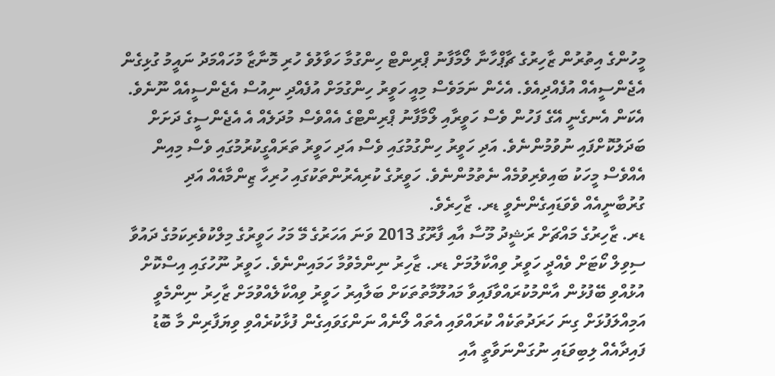މީހުންގެ އިތުރުން ޒާހިރުގެ ޗާޕްހާނާ ލޯމާފާނު ޕްރިންޓް ހިންގުމާ ހަވާލުވެ ހުރި މޮނާޒާ މުހައްމަދު ނައީމު ގުޅިގެން އެޖެންސީއެއް އުފެއްދިއެވެ. އެހެން ނަމަވެސް މިއީ ހަވީރު ހިންގުމަށް އުފެއްދި ނިއުސް އެޖެންސީއެއް ނޫނެވެ. އެކަން އެނގެނީ އޭގެ ފަހުން ވެސް ހަވީރާއި ލޯމާފާނު ޕްރިންޓްގެ އެއްވެސް މުދަލެއް އެ އެޖެންސީގެ ދަށަށް ބަދަލުކޮށްފައި ނުވުމުންނެވެ. އަދި ހަވީރު ހިންގުމުގައި ވެސް އަދި ހަވީރު ތަރައްގީކުރުމުގައި ވެސް މިއިން އެއްވެސް މީހަކު ބައިވެރިވުމެއް ނެތުމުންނެވެ. ހަވީރުގެ ކުރިއެރުންތަކުގައި ހުރިހާ ޒިންމާއެއް އަދި ގުރުބާނީއެއް ވެވަޑައިގެންނެވީ ޑރ. ޒާހިރެވެ.
ޑރ. ޒާހިރުގެ މައްޗަށް ރަޝީދު މޫސާ އާއި ފާރޫގު 2013 ވަނަ އަހަރުގެ މޭ މަހު ހަވީރުގެ މިލްކުވެރިކަމުގެ ދައުވާ ސިވިލް ކޯޓަށް ވެއްދީ ހަވީރު ވިއްކާލުމަށް ޑރ. ޒާހިރު ނިންމެވުމާ ހަމައިންނެވެ. ހަވީރު ނޫހުގައި އިސްކޮށް އުޅުއްވި ބޭފުޅުން އާންމުކުރައްވާފައިވާ މައުލޫމާތުތަކަށް ބަލާއިރު ހަވީރު ވިއްކާލެއްވުމަށް ޒާހިރު ނިންމެވީ އަމިއްލަފުޅަށް ގިނަ ހަރަދުތަކެއް ކުރައްވައި އެތައް ލޯނެއް ނަންގަވައިގެން ފުޅާކުރެއްވި ވިޔަފާރިން މާ ބޮޑު ފައިދާއެއް ލިބިވަޑައި ނުގަންނަވާތީ އާއި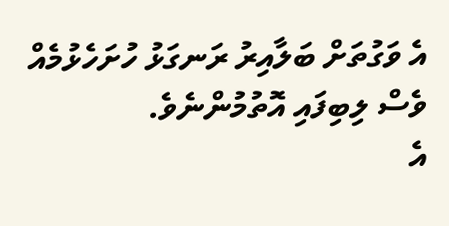އެ ވަގުތަށް ބަލާއިރު ރަނގަޅު ހުށަހެޅުމެއް ވެސް ލިބިފައި އޮތުމުންނެވެ.
އެ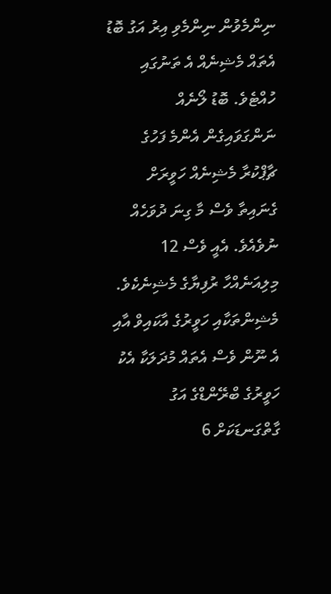ނިންމެވުން ނިންމެވި އިރު އަގު ބޮޑު އެތައް މެޝިނެއް އެ ތަނުގައި ހުއްޓެވެ. ބޮޑު ލޯނެއް ނަންގަވައިގެން އެންމެ ފަހުގެ ޗާޕްކުރާ މެޝިނެއް ހަވީރަށް ގެނައިތާ ވެސް މާ ގިނަ ދުވަހެއް ނުވެއެވެ. އެއީ ވެސް 12 މިލިއަނެއްހާ ރުފިޔާގެ މެޝިނެކެވެ. މެޝިންތަކާއި ހަވީރުގެ އާކައިވް އާއި އެ ނޫން ވެސް އެތައް މުދަލަކާ އެކު ހަވީރުގެ ބްރޭންޑްގެ އަގު ގާތްގަނޑަކަށް 6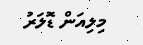މިލިއަން ޑޮލަރު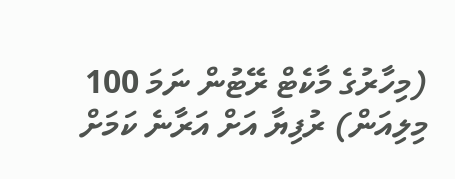(މިހާރުގެ މާކެޓް ރޭޓުން ނަމަ 100 މިލިއަން) ރުފިޔާ އަށް އަރާނެ ކަމަށް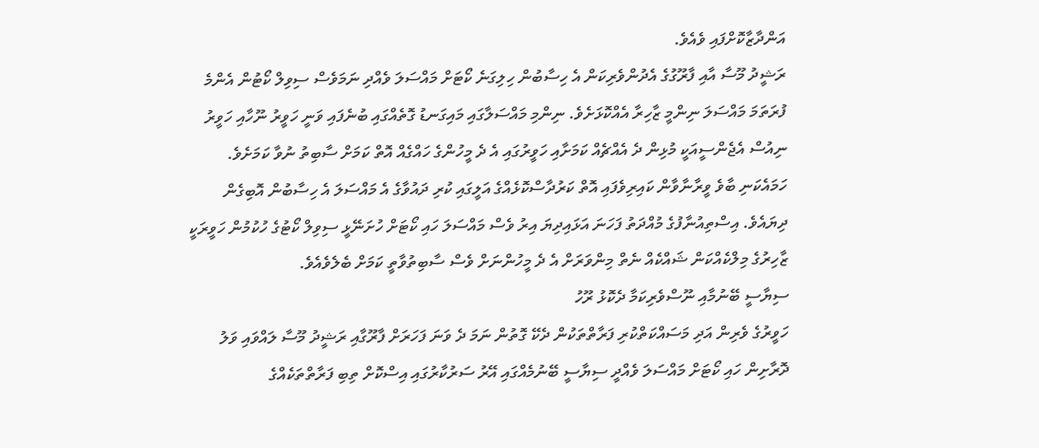އަންދާޒާކޮށްފައި ވެއެވެ.
ރަޝީދު މޫސާ އާއި ފާރޫގުގެ އެދުންވެރިކަން އެ ހިސާބުން ހިލިގަނެ ކޯޓަށް މައްސަލަ ވެއްދި ނަމަވެސް ސިވިލް ކޯޓުން އެންމެ ފުރަތަމަ މައްސަލަ ނިންމީ ޒާހިރާ އެއްކޮޅަށެވެ. ނިންމި މައްސަލާގައި މައިގަނޑު ގޮތެއްގައި ބުނެފައި ވަނީ ހަވީރު ނޫހާއި ހަވީރު ނިއުސް އެޖެންސީއަކީ މުޅިން ދެ އެއްޗެއް ކަމަށާއި ހަވީރުގައި އެ ދެ މީހުންގެ ހައްގެއް އޮތް ކަމަށް ސާބިތު ނުވާ ކަމަށެވެ. ހަމައެކަނި ބާވެ ވީރާނާވާން ކައިރިވެފައި އޮތް ކަރުދާސްކޮޅެއްގެ އަލީގައި ކުރި ދައުވާގެ އެ މައްސަލަ އެ ހިސާބުން އޮބިގެން ދިޔައެވެ. އިސްތިއުނާފުގެ މުއްދަތު ފަހަނަ އަޅައިދިޔަ އިރު ވެސް މައްސަލަ ހައި ކޯޓަށް ހުށަނޭޅީ ސިވިލް ކޯޓުގެ ހުކުމުން ހަވީރަކީ ޒާހިރުގެ މިލްކެއްކަން ޝައްކެއް ނެތް މިންވަރަށް އެ ދެ މީހުންނަށް ވެސް ސާބިތުވާތީ ކަމަށް ބެލެވެއެވެ.
ސިޔާސީ ބޭނުމާއި ނޫސްވެރިކަމާ ދެކޮޅު ރޫހު
ހަވީރުގެ ވެރިން އަދި މަސައްކަތްކުރި ފަރާތްތަކުން ދެކޭ ގޮތުން ނަމަ ދެ ވަނަ ފަހަރަށް ފާރޫގާއި ރަޝީދު މޫސާ ލައްވައި ވަލު ދޮރާށިން ހައި ކޯޓަށް މައްސަލަ ވެއްދީ ސިޔާސީ ބޭނުމެއްގައި އޭރު ސަރުކާރުގައި އިސްކޮށް ތިބި ފަރާތްތަކެއްގެ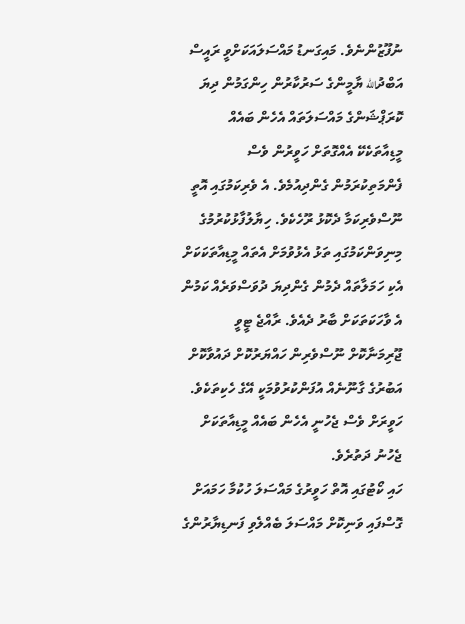ނުފޫޒުންނެވެ. މައިގަނޑު މައްސަލައަކަށްވީ ރައީސް އަބްދުالله ޔާމީންގެ ސަރުކާރުން ހިންގަމުން ދިޔަ ކޮރަޕްޝަންގެ މައްސަލަތައް އެހެން ބައެއް މީޑިއާތަކެކޭ އެއްގޮތަށް ހަވީރުން ވެސް ފެންމަތިކުރަމުން ގެންދިއުމެވެ. އެ ވެރިކަމުގައި އޮތީ ނޫސްވެރިކަމާ ދެކޮޅު ރޫހެކެވެ. ހިޔާލުފާޅުކުރުމުގެ މިނިވަންކަމުގައި ތަޅު އެޅުވުމަށް އެތައް މީޑިއާތަކަކަށް އެކި ހަމަލާތައް ދެމުން ގެންދިޔަ ދުވަސްވަރެއް ކަމުން އެ ވާހަކަތަކަށް ބާރު ދެއެވެ. ރާއްޖެ ޓީވީ ޖޫރިމަނާކޮށް ނޫސްވެރިން ހައްޔަރުކޮށް ދައުވާކޮށް އަބުރުގެ ގާނޫނެއް އުފަންކުރުވުމަކީ އޭގެ ހެކިތަކެވެ. ހަވީރަށް ވެސް ޖެހުނީ އެހެން ބައެއް މީޑިއާތަކަށް ޖެހުނު ދަތުރެވެ.
ހައި ކޯޓުގައި އޮތް ހަވީރުގެ މައްސަލަ ހުކުމާ ހަމައަށް ގޮސްފައި ވަނިކޮށް މައްސަލަ ބެއްލެވި ފަނޑިޔާރުންގެ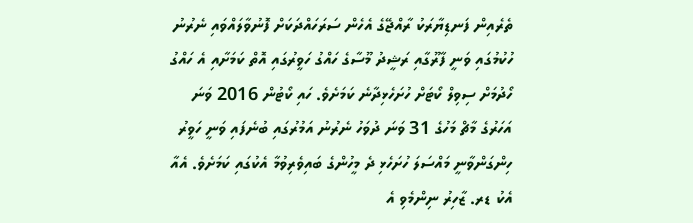ތެރެއިން ފަނޑިޔާރަކު ރާއްޖޭގެ އެހެން ސަރަހައްދަކަށް ފޮނުވާލައްވައި ނެރުނު ހުކުމުގައި ވަނީ ފާރޫގާއި ރަޝީދު މޫސާގެ ހައްގު ހަވީރުގައި އޮތް ކަމަށާއި އެ ހައްގު ހޯދުމަށް ސިވިލް ކޯޓަށް ހުށަހެޅިދާނެ ކަމަށެވެ. ހައި ކޯޓުން 2016 ވަނަ އަހަރުގެ މާޗް މަހުގެ 31 ވަނަ ދުވަހު ނެރުނު އަމުރުގައި ބުނެފައި ވަނީ ހަވީރު ހިންގަންވާނީ މައްސަލަ ހުށަހެޅި ދެ މީހުންގެ ބައިވެރިވުމާ އެކުގައި ކަމަށެވެ. އެއާ އެކު ޑރ. ޒާހިރު ނިންމެވި އެ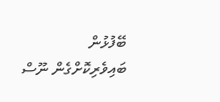ބޭފުޅުން ބައިވެރިކޮށްގެން ނޫސް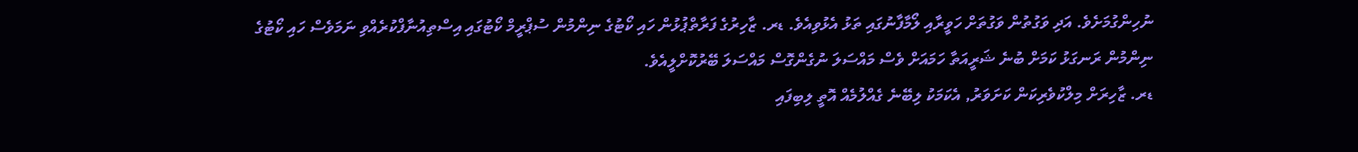ނުހިންގުމަށެވެ. އަދި ވަގުތުން ވަގުތަށް ހަވީރާއި ލޯމާފާނުގައި ތަޅު އެޅުވިއެވެ. ޑރ. ޒާހިރުގެ ފަރާތްޕުޅުން ހައި ކޯޓުގެ ނިންމުން ސުޕްރީމް ކޯޓުގައި އިސްތިއުނާފްކުރެއްވި ނަމަވެސް ހައި ކޯޓުގެ ނިންމުން ރަނގަޅު ކަމަށް ބުނެ ޝަރީއަތާ ހަމައަށް ވެސް މައްސަލަ ނުގެންގޮސް މައްސަލަ ބޭރުކޮށްލީއެވެ.
ޑރ. ޒާހިރަށް މިލްކުވެރިކަން ކަށަވަރު, އެކަމަކު ލިބޭނެ ގެއްލުމެއް އޮތީ ލިބިފައި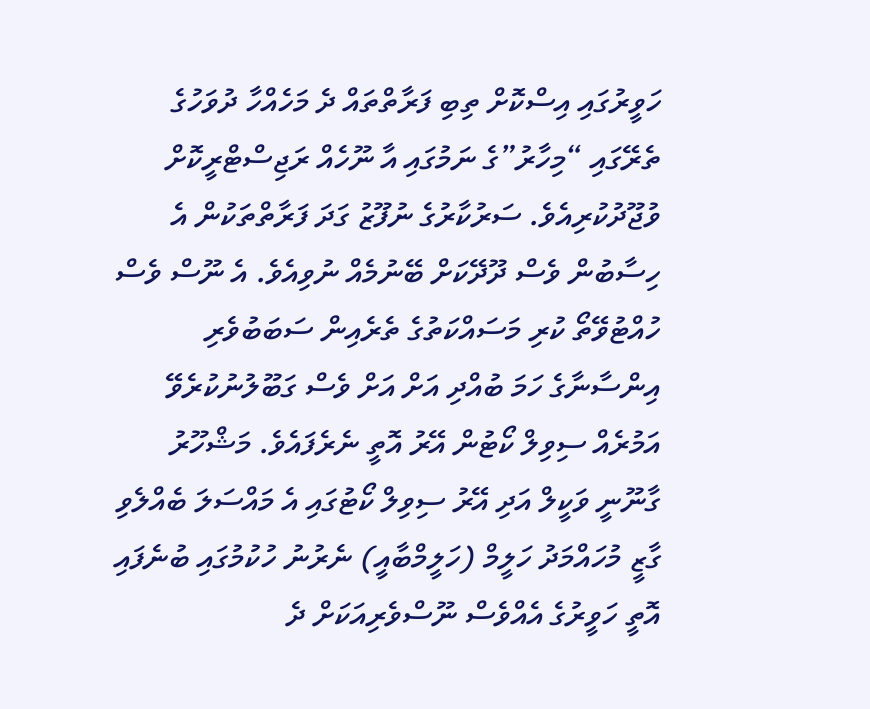ހަވީރުގައި އިސްކޮށް ތިބި ފަރާތްތައް ދެ މަހެއްހާ ދުވަހުގެ ތެރޭގައި “މިހާރު”ގެ ނަމުގައި އާ ނޫހެއް ރަޖިސްޓްރީކޮށް ވުޖޫދުކުރިއެވެ. ސަރުކާރުގެ ނުފޫޒު ގަދަ ފަރާތްތަކުން އެ ހިސާބުން ވެސް ދޫދޭކަށް ބޭނުމެއް ނުވިއެވެ. އެ ނޫސް ވެސް ހުއްޓުވޭތޯ ކުރި މަސައްކަތުގެ ތެރެއިން ސަބަބުވެރި އިންސާނާގެ ހަމަ ބުއްދި އަށް އަށް ވެސް ގަބޫލުނުކުރެވޭ އަމުރެއް ސިވިލް ކޯޓުން އޭރު އޮތީ ނެރެފައެވެ. މަޝްހޫރު ގާނޫނީ ވަކީލް އަދި އޭރު ސިވިލް ކޯޓުގައި އެ މައްސަލަ ބެއްލެވި ގާޒީ މުހައްމަދު ހަލީމް (ހަލީމްބާއީ) ނެރުނު ހުކުމުގައި ބުނެފައި އޮތީ ހަވީރުގެ އެއްވެސް ނޫސްވެރިއަކަށް ދެ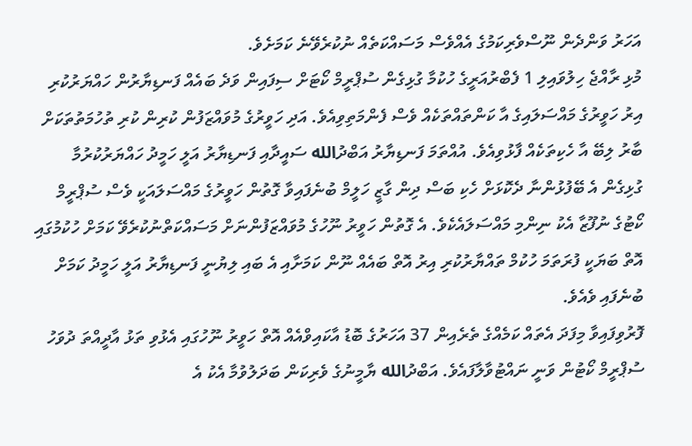އަހަރު ވަންދެން ނޫސްވެރިކަމުގެ އެއްވެސް މަސައްކަތެއް ނުކުރެވޭނެ ކަމަށެވެ.
މުޅި ރާއްޖެ ހިލުވައިލި 1 ފެބްރުއަރީގެ ހުކުމާ ގުޅިގެން ސުޕްރީމް ކޯޓަށް ސިފައިން ވަދެ ބައެއް ފަނޑިޔާރުން ހައްޔަރުކުރި އިރު ހަވީރުގެ މައްސަލައިގެ އާ ކަންތައްތަކެއް ވެސް ފެންމަތިވިއެވެ. އަދި ހަވީރުގެ މުވައްޒަފުން ކުރިން ކުރި ތުހުމަތުތަކަށް ބާރު ލިބޭ އާ ހެކިތަކެއް ފާޅުވިއެވެ. އުއްތަމަ ފަނޑިޔާރު އަބްދުالله ސައީދާއި ފަނޑިޔާރު އަލީ ހަމީދު ހައްޔަރުކުރުމާ ގުޅިގެން އެ ބޭފުޅުންނާ ދެކޮޅަށް ހެކި ބަސް ދިން ގާޒީ ހަލީމް ބުނެފައިވާ ގޮތުން ހަވީރުގެ މައްސަލައަކީ ވެސް ސުޕްރީމް ކޯޓުގެ ނުފޫޒާ އެކު ނިންމި މައްސަލައެކެވެ. އެ ގޮތުން ހަވީރު ނޫހުގެ މުވައްޒަފުންނަށް މަސައްކަތްނުކުރެވޭ ކަމަށް ހުކުމުގައި އޮތް ބަޔަކީ ފުރަތަމަ ހުކުމް ތައްޔާރުކުރި އިރު އޮތް ބައެއް ނޫން ކަމަށާއި އެ ބައި ލިޔުނީ ފަނޑިޔާރު އަލީ ހަމީދު ކަމަށް ބުނެފައި ވެއެވެ.
ފޮރުވިފައިވާ މިފަދަ އެތައް ކަމެއްގެ ތެރެއިން 37 އަހަރުގެ ބޮޑު އާކައިވްއެއް އޮތް ހަވީރު ނޫހުގައި އެޅުވި ތަޅު އާދީއްތަ ދުވަހު ސުޕްރީމް ކޯޓުން ވަނީ ނައްޓުވާލާފައެވެ. އަބްދުالله ޔާމީނުގެ ވެރިކަން ބަދަލުވުމާ އެކު އެ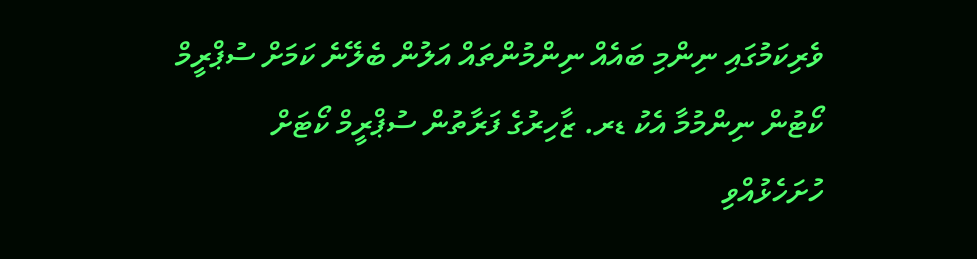ވެރިކަމުގައި ނިންމި ބައެއް ނިންމުންތައް އަލުން ބެލޭނެ ކަމަށް ސުޕްރީމް ކޯޓުން ނިންމުމާ އެކު ޑރ. ޒާހިރުގެ ފަރާތުން ސުޕްރީމް ކޯޓަށް ހުށަހެޅުއްވި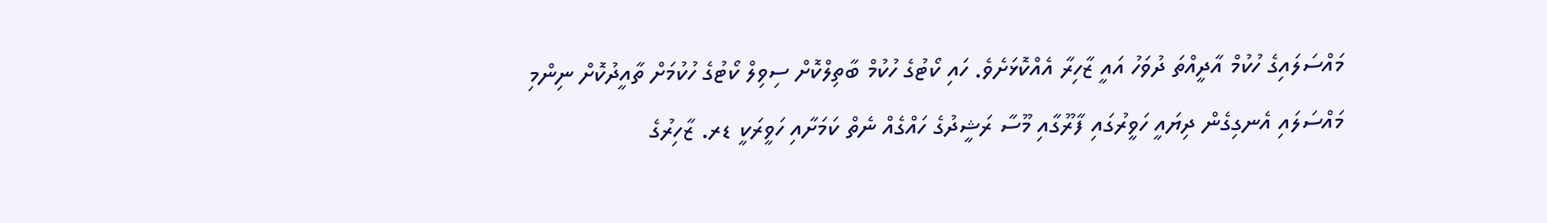މައްސަލައިގެ ހުކުމް އާދީއްތަ ދުވަހު އައީ ޒާހިރާ އެއްކޮޅަށެވެ. ހައި ކޯޓުގެ ހުކުމް ބާތިލްކޮށް ސިވިލް ކޯޓުގެ ހުކުމަށް ތާއީދުކޮށް ނިންމި މައްސަލައި އެނގިގެން ދިޔައީ ހަވީރުގައި ފާރޫގާއި މޫސާ ރަޝީދުގެ ހައްގެއް ނެތް ކަމަށާއި ހަވީރަކީ ޑރ. ޒާހިރުގެ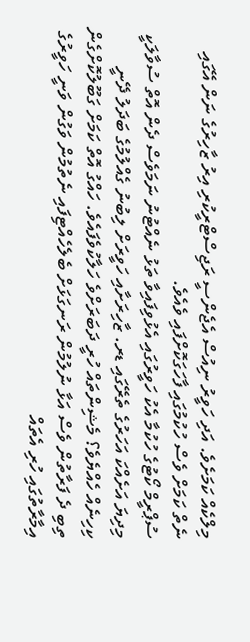މިލްކެއް ކަމަށެވެ. އަދި ހަވީރު ނިއުސް އެޖެންސީ ރަޖިސްޓްރީކުރި އިރު ޒާހިރުގެ ނަން އޭގައި ނެތް ކަމަށް ވެސް ހުކުމުގައި ފާހަގަކޮށްފައި ވެއެވެ.
ސުޕްރީމް ކޯޓުގެ ހުކުމާ އެކު ހަވީރުގައި އެޅުވިފައިވާ ތަޅު ނެއްޓުނު ނަމަވެސް ދެން އޮތް ސުވާލަކީ މިދިޔަ އަށެއްކަ އަހަރުގެ ތެރޭގައި ޑރ. ޒާހިރަށާއި ހަވީރަށް ލިބުނު ގެއްލުމުގެ ބަދަލު ދޭނީ ކިހިނެއް ހެއްޔެވެ؟ މެޝިންތައް ހުރީ ދަބަރަށްވެ ހަލާކުވެފައެވެ. ހައްގު އޮތް ކަމަށް ގަބޫލުކޮށްގެން ތިބި ދެ ފަރާތުން ވެސް އަޅާ ނުލުމުން ރަނގަޅަށް ބެލެހެއްޓިފައި ނެތުމުން ވަގުން ވަނީ ހަވީރުގެ އިމާރާތުގައި ހުރި އެތައް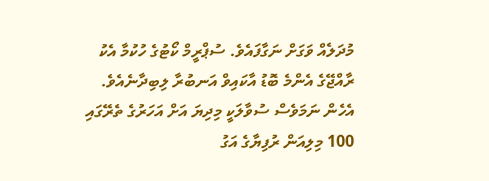މުދަލެއް ވަގަށް ނަގާފައެވެ. ސުޕްރީމް ކޯޓުގެ ހުކުމާ އެކު ރާއްޖޭގެ އެންމެ ބޮޑު އާކައިވް އަނބުރާ ލިބިދާނެއެވެ. އެހެން ނަމަވެސް ސުވާލަކީ މިދިޔަ އަށް އަހަރުގެ ތެރޭގައި 100 މިލިއަން ރުފިޔާގެ އަގު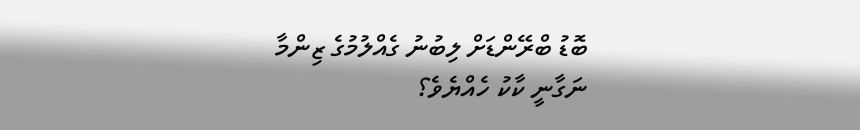ބޮޑު ބްރޭންޑަށް ލިބުނު ގެއްލުމުގެ ޒިންމާ ނަގާނީ ކާކު ހެއްޔެވެ؟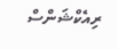ރިއެކްޝަންސް